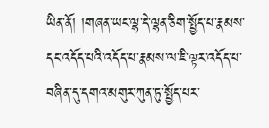ཡིན་ནོ། །གཞན་ཡང་ལྷ་དེ་ལྷན་ཅིག་སྤྱོད་པ་རྣམས་དང་འདོད་པའི་འདོད་པ་རྣམས་ལ་ཇི་ལྟར་འདོད་པ་བཞིན་དུ་དགའ་མགུར་ཀུན་ཏུ་སྤྱོད་པར་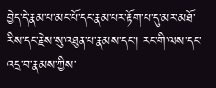བྱེད་དེ་རྣམ་པ་མང་པོ་དང་རྣམ་པར་རྟོག་པ་དུ་མར་མཐོ་རིས་དང་རྗེས་སུ་འཐུན་པ་རྣམས་དང་། རང་གི་ལས་དང་འདྲ་བ་རྣམས་ཀྱིས་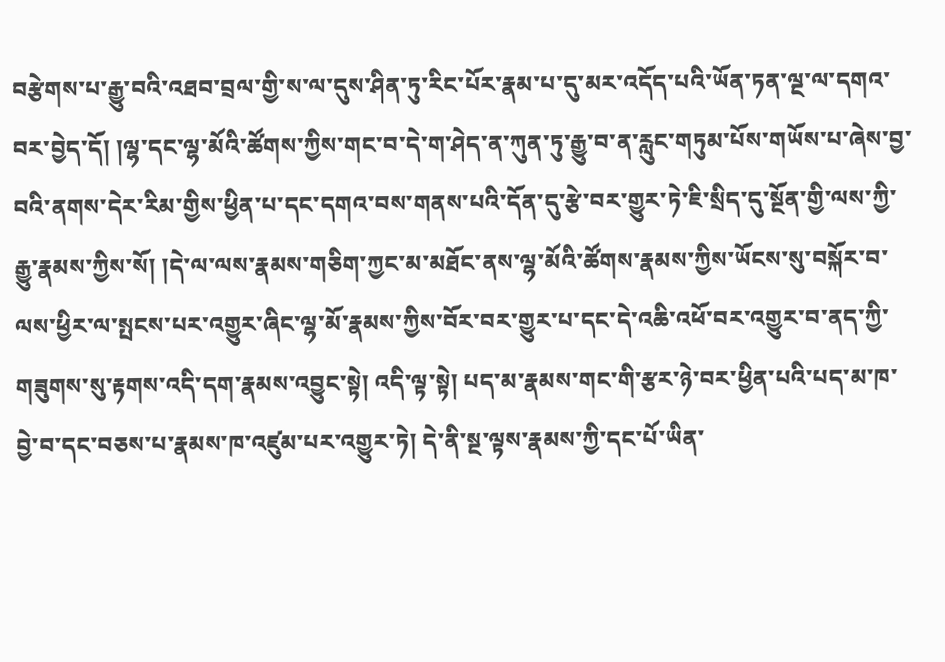བརྩེགས་པ་རྒྱུ་བའི་འཐབ་བྲལ་གྱི་ས་ལ་དུས་ཤིན་ཏུ་རིང་པོར་རྣམ་པ་དུ་མར་འདོད་པའི་ཡོན་ཏན་ལྔ་ལ་དགའ་བར་བྱེད་དོ། །ལྷ་དང་ལྷ་མོའི་ཚོགས་ཀྱིས་གང་བ་དེ་ག་ཤེད་ན་ཀུན་ཏུ་རྒྱུ་བ་ན་རླུང་གཏུམ་པོས་གཡོས་པ་ཞེས་བྱ་བའི་ནགས་དེར་རིམ་གྱིས་ཕྱིན་པ་དང་དགའ་བས་གནས་པའི་དོན་དུ་རྩེ་བར་གྱུར་ཏེ་ཇི་སྲིད་དུ་སྔོན་གྱི་ལས་ཀྱི་རྒྱུ་རྣམས་ཀྱིས་སོ། །དེ་ལ་ལས་རྣམས་གཅིག་ཀྱང་མ་མཐོང་ནས་ལྷ་མོའི་ཚོགས་རྣམས་ཀྱིས་ཡོངས་སུ་བསྐོར་བ་ལས་ཕྱིར་ལ་སྤངས་པར་འགྱུར་ཞིང་ལྷ་མོ་རྣམས་ཀྱིས་བོར་བར་གྱུར་པ་དང་དེ་འཆི་འཕོ་བར་འགྱུར་བ་ནད་ཀྱི་གཟུགས་སུ་རྟགས་འདི་དག་རྣམས་འབྱུང་སྟེ། འདི་ལྟ་སྟེ། པད་མ་རྣམས་གང་གི་རྩར་ཉེ་བར་ཕྱིན་པའི་པད་མ་ཁ་བྱེ་བ་དང་བཅས་པ་རྣམས་ཁ་འཛུམ་པར་འགྱུར་ཏེ། དེ་ནི་སྔ་ལྟས་རྣམས་ཀྱི་དང་པོ་ཡིན་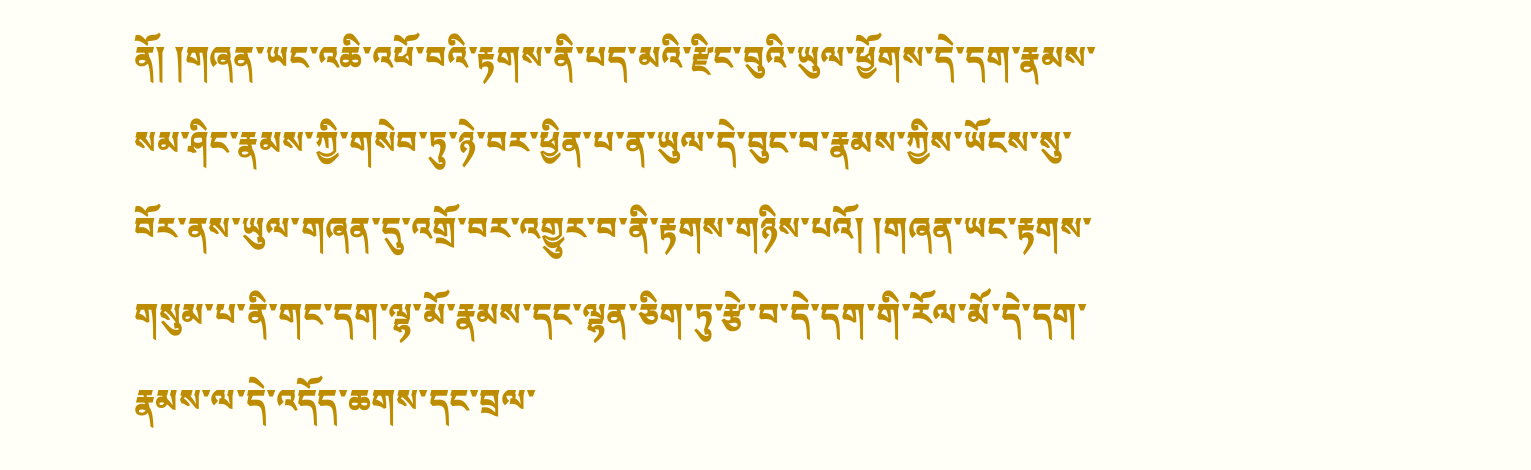ནོ། །གཞན་ཡང་འཆི་འཕོ་བའི་རྟགས་ནི་པད་མའི་རྫིང་བུའི་ཡུལ་ཕྱོགས་དེ་དག་རྣམས་སམ་ཤིང་རྣམས་ཀྱི་གསེབ་ཏུ་ཉེ་བར་ཕྱིན་པ་ན་ཡུལ་དེ་བུང་བ་རྣམས་ཀྱིས་ཡོངས་སུ་བོར་ནས་ཡུལ་གཞན་དུ་འགྲོ་བར་འགྱུར་བ་ནི་རྟགས་གཉིས་པའོ། །གཞན་ཡང་རྟགས་གསུམ་པ་ནི་གང་དག་ལྷ་མོ་རྣམས་དང་ལྷན་ཅིག་ཏུ་རྩེ་བ་དེ་དག་གི་རོལ་མོ་དེ་དག་རྣམས་ལ་དེ་འདོད་ཆགས་དང་བྲལ་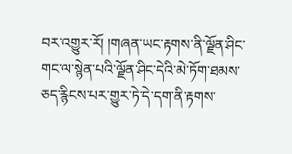བར་འགྱུར་རོ། །གཞན་ཡང་རྟགས་ནི་ལྗོན་ཤིང་གང་ལ་སྙེན་པའི་ལྗོན་ཤིང་དེའི་མེ་ཏོག་ཐམས་ཅད་རྙིངས་པར་གྱུར་ཏེ་དེ་དག་ནི་རྟགས་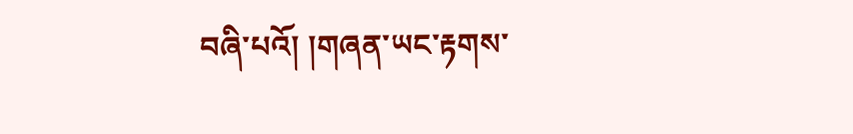བཞི་པའོ། །གཞན་ཡང་རྟགས་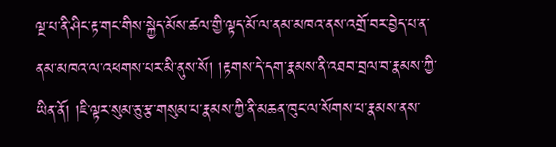ལྔ་པ་ནི་ཤིང་རྟ་གང་གིས་སྐྱེད་མོས་ཚལ་གྱི་ལྟད་མོ་ལ་ནམ་མཁའ་ནས་འགྲོ་བར་བྱེད་པ་ན་ནམ་མཁའ་ལ་འཕགས་པར་མི་ནུས་སོ། །རྟགས་དེ་དག་རྣམས་ནི་འཐབ་བྲལ་བ་རྣམས་ཀྱི་ཡིན་ནོ། །ཇི་ལྟར་སུམ་ཅུ་རྩ་གསུམ་པ་རྣམས་ཀྱི་ནི་མཆན་ཁུང་ལ་སོགས་པ་རྣམས་ནས་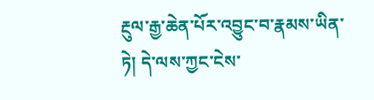རྔུལ་རྒྱ་ཆེན་པོར་འབྱུང་བ་རྣམས་ཡིན་ཏེ། དེ་ལས་ཀྱང་ངེས་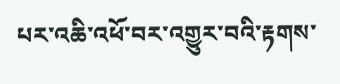པར་འཆི་འཕོ་བར་འགྱུར་བའི་རྟགས་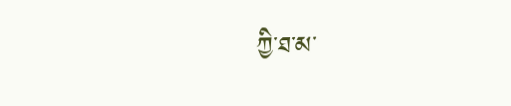ཀྱི་ཐ་མ་